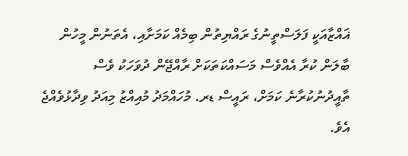ޣައްޒާއަކީ ފަލަސްތީނުގެ ރައްޔިތުން ބިމެއް ކަމަށާއި، އެތަނުން މީހުން ބާލަން ކުރާ އެއްވެސް މަސައްކަތަކަށް ރާއްޖޭން ދުވަހަކު ވެސް ތާއީދުނުކުރާނެ ކަމަށް، ރައީސް ޑރ. މުހައްމަދު މުއިއްޒު މިއަދު ވިދާޅުވެއްޖެ އެވެ.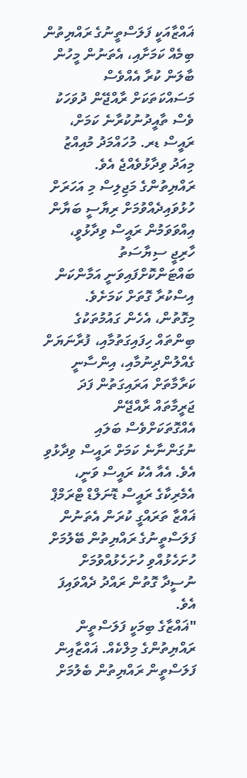ޣައްޒާއަކީ ފަލަސްތީނުގެ ރައްޔިތުން ބިމެއް ކަމަށާއި، އެތަނުން މީހުން ބާލަން ކުރާ އެއްވެސް މަސައްކަތަކަށް ރާއްޖޭން ދުވަހަކު ވެސް ތާއީދުނުކުރާނެ ކަމަށް، ރައީސް ޑރ. މުހައްމަދު މުއިއްޒު މިއަދު ވިދާޅުވެއްޖެ އެވެ.
ރައްޔިތުންގެ މަޖިލިސް މި އަހަރަށް ހުޅުވައިދެއްވުމަށް ރިޔާސީ ބަޔާން އިއްވަވަމުން ރައީސް ވިދާޅުވީ، ހާރިޖީ ސިޔާސަތު ބައްޓަންކޮށްފައިވަނީ އަމާންކަން އިސްކުރާ ގޮތަށް ކަމަށެވެ.
މިގޮތުން، އެހެން ގައުމުތަކުގެ ބިންތައް ހިފައިގަތުމާއި، ފުރާނަޔަށް ގެއްލުންދިނުމާއި، އިންސާނީ ކަރާމާތަށް އަރައިގަތުން ފަދަ ޖަރީމާތައް ރާއްޖޭން އެއްގޮތަކަށްވެސް ބަލައި ނުގަންނާނެ ކަމަށް ރައީސް ވިދާޅުވި އެވެ. އެއާ އެކު ރައީސް ވަނީ، އެމެރިކާގެ ރައީސް ޑޮނަލްޑް ޓްރަމްޕް ޣައްޒާ ތަރައްގީ ކުރަން އެތަނުން ފަލަސްތީނުގެ ރައްޔިތުން ބޭލުމަށް ހުށަހެޅުއްވި ހުށަހެޅުއްވުމަށް ނުސީދާ ގޮތުން ރައްދު ދެއްވައިފަ އެވެ.
"ޣައްޒާގެ ބިމަކީ ފަލަސްތީން ރައްޔިތުންގެ މިލްކެއް. ޣައްޒާއިން ފަލަސްތީން ރައްޔިތުން ބެލުމަށް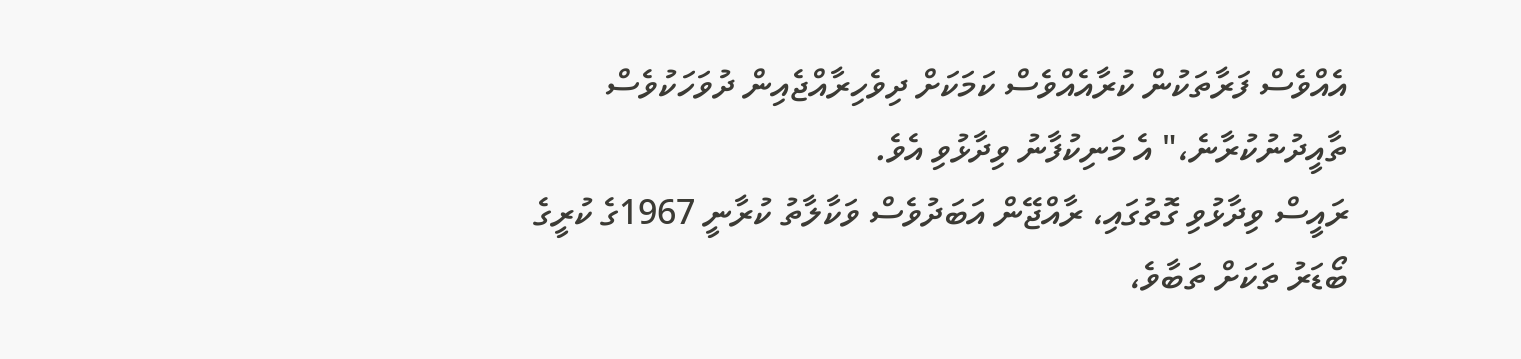އެއްވެސް ފަރާތަކުން ކުރާއެއްވެސް ކަމަކަށް ދިވެހިރާއްޖެއިން ދުވަހަކުވެސް ތާއީދުނުކުރާނެ،" އެ މަނިކުފާނު ވިދާޅުވި އެވެ.
ރައީސް ވިދާޅުވި ގޮތުގައި، ރާއްޖޭން އަބަދުވެސް ވަކާލާތު ކުރާނީ 1967ގެ ކުރީގެ ބޯޑަރު ތަކަށް ތަބާވެ،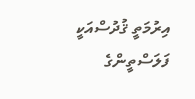އިރުމަތީ ޤުދުސްއަކީ ފަލަސްތީންގެ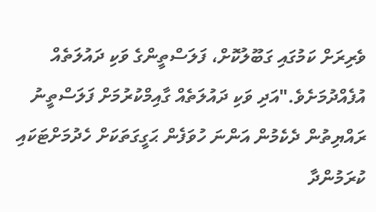ވެރިރަށް ކަމުގައި ގަބޫލުކޮށް، ފަލަސްތީންގެ ވަކި ދައުލަތެއް އުފެއްދުމަށެވެ."އަދި ވަކި ދައުލަތެއް ގާއިމްކުރުމަށް ފަލަސްތީނު ރައްޔިތުން ދެކެމުން އަންނަ ހުވަފެން ޙަގީގަތަކަށް ހެދުމަށްޓަކައި ކުރަމުންދާ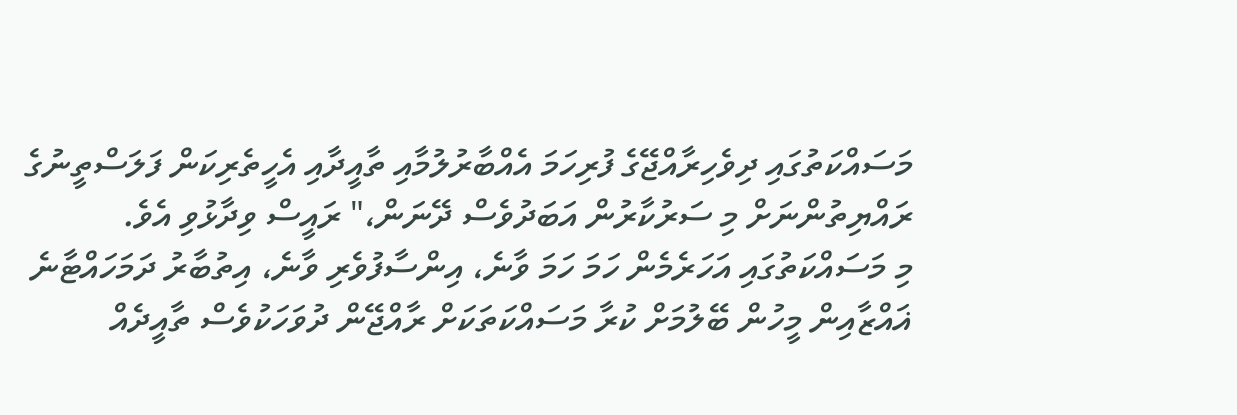މަސައްކަތުގައި ދިވެހިރާއްޖޭގެ ފުރިހަމަ އެއްބާރުލުމާއި ތާއީދާއި އެހީތެރިކަން ފަލަސްތީނުގެ ރައްޔިތުންނަށް މި ސަރުކާރުން އަބަދުވެސް ދޭނަން،" ރައީސް ވިދާޅުވި އެވެ.
މި މަސައްކަތުގައި އަހަރެމެން ހަމަ ހަމަ ވާނެ، އިންސާފުވެރި ވާނެ، އިތުބާރު ދަމަހައްޓާނެ
ޣައްޒާއިން މީހުން ބޭލުމަށް ކުރާ މަސައްކަތަކަށް ރާއްޖޭން ދުވަހަކުވެސް ތާއީދެއް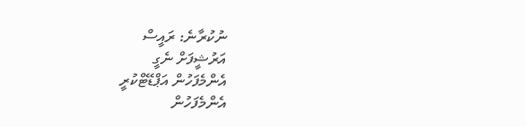ނުކުރާނެ: ރައީސް
އަރުޝީފަށް ނެގީ
އެންމެފަހުން އަޕްޑޭޓްކުރީ
އެންމެފަހުން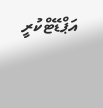އަޕްޑޭޓްކުރީ